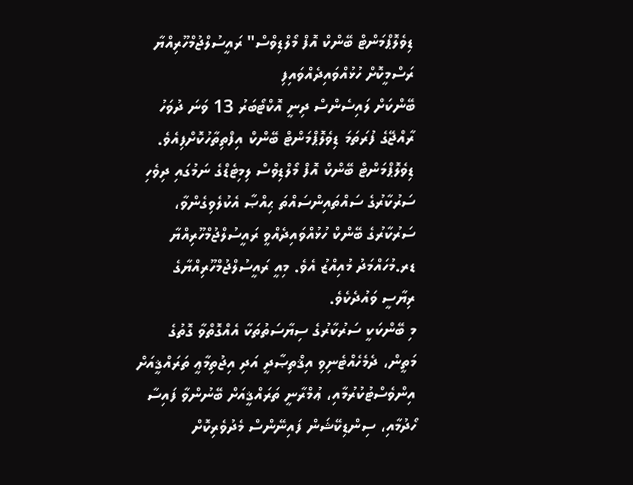ޑިވެލޮޕްމަންޓް ބޭންކް އޮފް މޯލްޑިވްސް" ރައީސުލްޖުމްހޫރިއްޔާ ރަސްމީކޮށް ހުޅުއްވައިދެއްވައިފި
ބޭންކަށް ލައިސެންސް ދިނީ އޮކްޓޯބަރު 13 ވަނަ ދުވަހު
ރާއްޖޭގެ ފުރަތަމަ ޑިވެލޮޕްމަންޓް ބޭންކް އިފްތިތާހުކޮށްފިއެވެ. ޑިވެލޮޕްމަންޓް ބޭންކް އޮފް މޯލްޑިވްސް ލިމިޓެޑްގެ ނަމުގައި ދިވެހި ސަރުކާރުގެ ސައްތައިންސައްތަ ޙިއްޞާ އެކުލެވިގެންވާ، ސަރުކާރުގެ ބޭންކް ހުޅުއްވައިދެއްވީ ރައީސުލްޖުމްހޫރިއްޔާ ޑރ.މުހައްމަދު މުއިއްޒު އެވެ. މިއީ ރައީސުލްޖުމްހޫރިއްޔާގެ ރިޔާސީ ވައުދެކެވެ.
މި ބޭންކަކީ ސަރުކާރުގެ ސިޔާސަތުތަކާ އެއްގޮތްވާ ގޮތުގެ މަތީން، ދެމެހެއްޓެނިވި އިޤްތިޞާދީ އަދި އިޖުތިމާޢީ ތަރައްޤީއަށް އިންވެސްޓުކުރުމާއި، ޢުމްރާނީ ތަރައްޤީއަށް ބޭނުންވާ ފައިސާ ހޯދުމާއި، ސިންޑިކޭޝަން ފައިނޭންސް މެދުވެރިކޮށް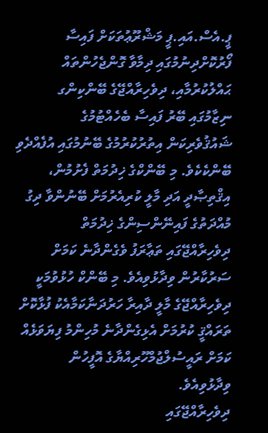ޕީ.އެސް.އައި.ޕީ މަޝްރޫޢުތަކަށް ފައިސާ ފޯރުކޮށްދިނުމުގައި ދިމާވާ ގޮންޖެހުންތައް ޙައްލުކުރުމާއި، ދިވެހިރާއްޖޭގެ ބޭންކިންގ ނިޒާމުގައި ބޭރު ފައިސާ ބެހެއްޓުމުގެ ޝައުޤުވެރިކަން އިތުރުކުރުމުގެ ބޭނުމުގައި އުފެއްދެވި ބޭންކެކެވެ. މި ބޭންކްގެ ޚިދުމަތް ފެށުމުން، އިޤްތިޞާދީ އަދި މާލީ ކުރިއެރުމަށް ބޭނުންވާ ދިގު މުއްދަތުގެ ފައިނޭންސިންގެ ޚިދުމަތް ދިވެހިރާއްޖޭގައި ތަޢާރަފު ވެގެންދާނެ ކަމަށް ސަރުކާރުން ވިދާޅުވިއެވެ. މި ބޭންކް ހުޅުވުމަކީ ދިވެހިރާއްޖޭގެ މާލީ ދާއިރާ ހަރުދަނާކަމާއެކު ފުޅާކޮށް ތަރައްޤީ ކުރުމަށް އެޅިގެންދާނެ މުހިންމު ފިޔަވަޅެއް ކަމަށް ރައީސުލްޖުމްހޫރިއްޔާގެ އޮފީހުން ވިދާޅުވިއެވެ.
ދިވެހިރާއްޖޭގައި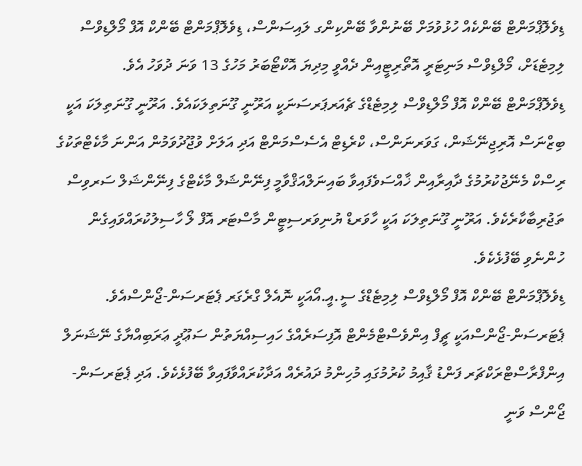ޑިވެލޮޕްމަންޓް ބޭންކެއް ހުޅުވުމަށް ބޭނުންވާ ބޭންކިންގ ލައިސަންސް، ޑިވެލޮޕްމަންޓް ބޭންކް އޮފް މޯލްޑިވްސް ލިމިޓެޑަށް، މޯލްޑިވްސް މަނިޓަރީ އޮތޯރިޓީއިން ދެއްވީ މިދިޔަ އޮކްޓޯބަރު މަހުގެ 13 ވަނަ ދުވަހު އެވެ.
ޑިވެލޮޕްމަންޓް ބޭންކް އޮފް މޯލްޑިވްސް ލިމިޓެޑްގެ ޗެއަރޕަރސަނަކީ އަރޫނީ ގޫނަތިލަކައެވެ. އަރޫނީ ގޫނަތިލަކަ އަކީ ބިޒްނަސް އޮރިޖިނޭޝަން، ގަވަރނަންސް، ކްރެޑިޓް އެސެސްމަންޓް އަދި އަލަށް ވުޖޫދުވަމުން އަންނަ މާކެޓްތަކުގެ ރިސްކް މެނޭޖުކުރުމުގެ ދާއިރާއިން ޚާއްސަވެފައިވާ ބައިނަލްއަޤްވާމީ ފިނޭންޝަލް މާކެޓްގެ ފިނޭންޝަލް ސަރވިސް ތަޖުރިބާކާރެކެވެ. އަރޫނީ ގޫނަތިލަކަ އަކީ ހާވަރޑް ޔުނިވަރސިޓީން މާސްޓަރ އޮފް ލޯ ހާސިލުކުރައްވައިގެން ހުންނެވި ބޭފުޅެކެވެ.
ޑިވެލޮޕްމަންޓް ބޭންކް އޮފް މޯލްޑިވްސް ލިމިޓެޑްގެ ސީ.އީ.އޯއަކީ ނޮއެލް ގްރެގަރ ޕެޓަރސަން-ޖޯންސްއެވެ. ޕެޓަރސަން-ޖޯންސްއަކީ ޗީފް އިންވެސްޓްމެންޓް އޮފިސަރެއްގެ ހައިސިއްޔަތުން ސަޢޫދީ ޢަރަބިއްޔާގެ ނޭޝަނަލް އިންފްރާސްޓްރަކްޗަރ ފަންޑު ޤާއިމު ކުރުމުގައި މުހިންމު ދައުރެއް އަދާކުރައްވާފައިވާ ބޭފުޅެކެވެ. އަދި ޕެޓަރސަން-ޖޯންސް ވަނީ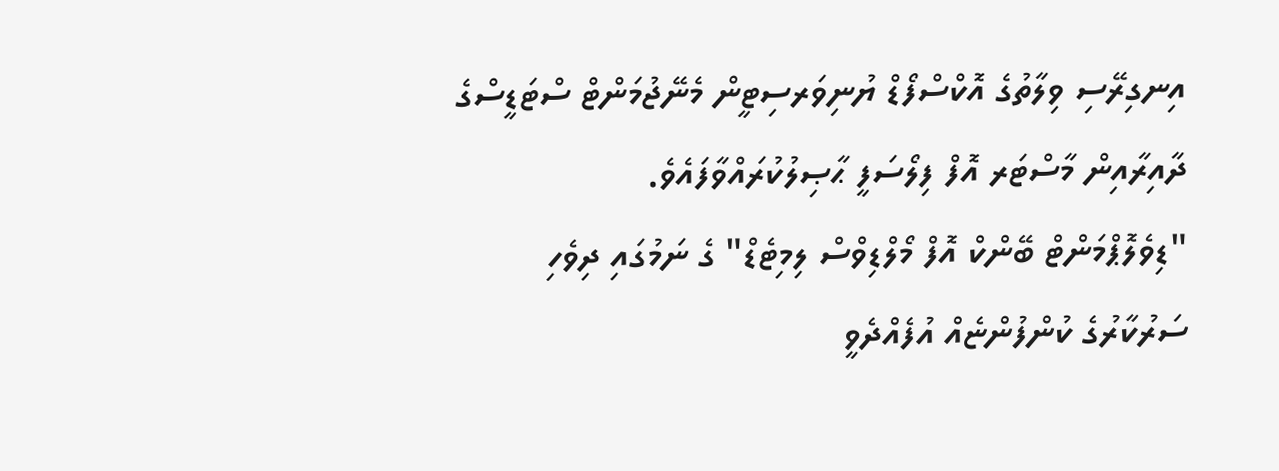އިނގިރޭސި ވިލާތުގެ އޮކްސްފޯޑް ޔުނިވަރސިޓީން މެނޭޖުމަންޓް ސްޓަޑީސްގެ ދާއިރާއިން މާސްޓަރ އޮފް ފިލޯސަފީ ޙާޞިލުކުރައްވާފައެވެ.
"ޑިވެލޮޕްމަންޓް ބޭންކް އޮފް މޯލްޑިވްސް ލިމިޓެޑް" ގެ ނަމުގައި ދިވެހި ސަރުކާރުގެ ކުންފުންޏެއް އުފެއްދެވީ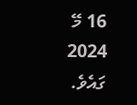16 މޭ 2024 ގައެވެ.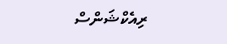ރިއެކްޝަންސް